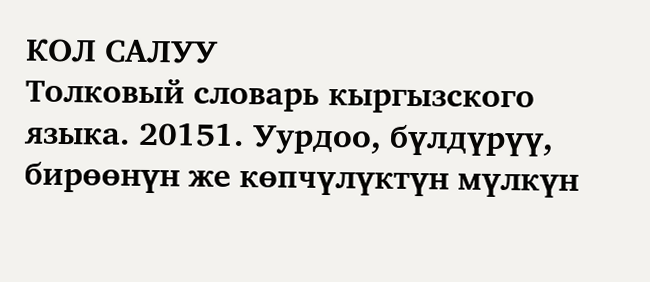КОЛ САЛУУ
Толковый словарь кыргызского языка. 20151. Уурдоо, бүлдүрүү, бирөөнүн же көпчүлүктүн мүлкүн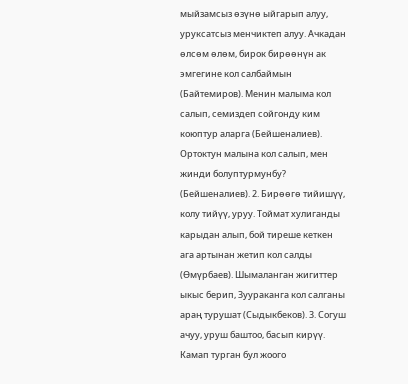мыйзамсыз өзүнө ыйгарып алуу, уруксатсыз менчиктеп алуу. Ачкадан өлсөм өлөм, бирок бирөөнүн ак эмгегине кол салбаймын (Байтемиров). Менин малыма кол салып, семиздеп сойгонду ким коюптур аларга (Бейшеналиев). Ортоктун малына кол салып, мен жинди болуптурмунбу? (Бейшеналиев). 2. Бирөөгө тийишүү, колу тийүү, уруу. Тоймат хулиганды карыдан алып, бой тиреше кеткен ага артынан жетип кол салды (Өмүрбаев). Шымаланган жигиттер ыкыс берип, Зуураканга кол салганы араң турушат (Сыдыкбеков). 3. Согуш ачуу, уруш баштоо, басып кирүү. Камап турган бул жоого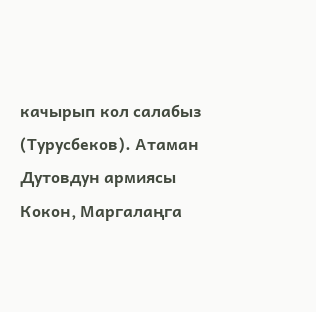качырып кол салабыз (Турусбеков). Атаман Дутовдун армиясы Кокон, Маргалаңга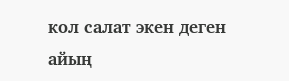кол салат экен деген айың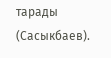тарады (Сасыкбаев).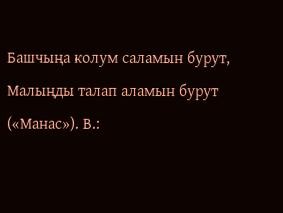Башчыңа колум саламын бурут, Малыңды талап аламын бурут («Манас»). В.: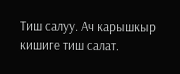Тиш салуу. Ач карышкыр кишиге тиш салат.